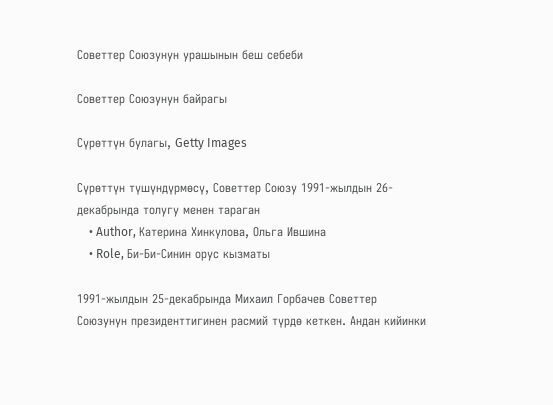Советтер Союзунун урашынын беш себеби

Советтер Союзунун байрагы

Сүрөттүн булагы, Getty Images

Сүрөттүн түшүндүрмөсү, Советтер Союзу 1991-жылдын 26-декабрында толугу менен тараган
    • Author, Катерина Хинкулова, Ольга Ившина
    • Role, Би-Би-Синин орус кызматы

1991-жылдын 25-декабрында Михаил Горбачев Советтер Союзунун президенттигинен расмий түрдө кеткен. Андан кийинки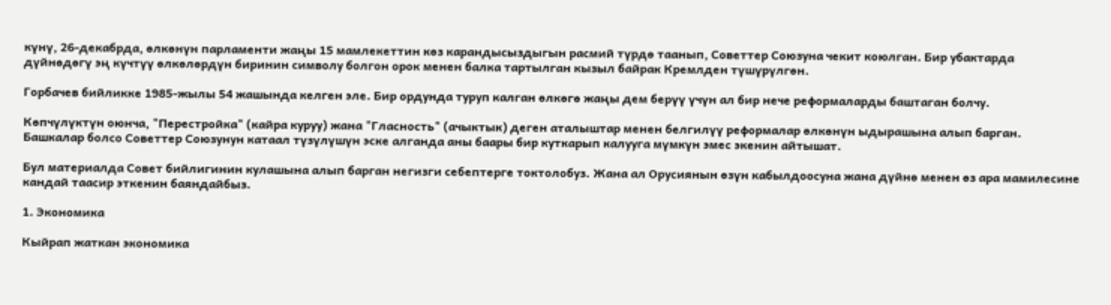күнү, 26-декабрда, өлкөнүн парламенти жаңы 15 мамлекеттин көз карандысыздыгын расмий түрдө таанып, Советтер Союзуна чекит коюлган. Бир убактарда дүйнөдөгү эң күчтүү өлкөлөрдүн биринин символу болгон орок менен балка тартылган кызыл байрак Кремлден түшүрүлгөн.

Горбачев бийликке 1985-жылы 54 жашында келген эле. Бир ордунда туруп калган өлкөгө жаңы дем берүү үчүн ал бир нече реформаларды баштаган болчу.

Көпчүлүктүн оюнча, "Перестройка" (кайра куруу) жана "Гласность" (ачыктык) деген аталыштар менен белгилүү реформалар өлкөнүн ыдырашына алып барган. Башкалар болсо Советтер Союзунун катаал түзүлүшүн эске алганда аны баары бир куткарып калууга мүмкүн эмес экенин айтышат.

Бул материалда Совет бийлигинин кулашына алып барган негизги себептерге токтолобуз. Жана ал Орусиянын өзүн кабылдоосуна жана дүйнө менен өз ара мамилесине кандай таасир эткенин баяндайбыз.

1. Экономика

Кыйрап жаткан экономика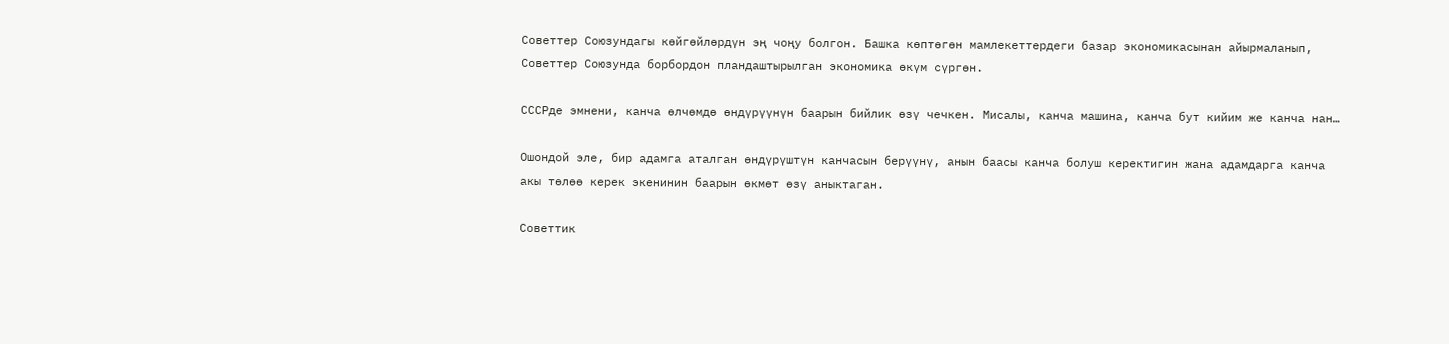Советтер Союзундагы көйгөйлөрдүн эң чоңу болгон. Башка көптөгөн мамлекеттердеги базар экономикасынан айырмаланып, Советтер Союзунда борбордон пландаштырылган экономика өкүм сүргөн.

СССРде эмнени, канча өлчөмдө өндүрүүнүн баарын бийлик өзү чечкен. Мисалы, канча машина, канча бут кийим же канча нан…

Ошондой эле, бир адамга аталган өндүрүштүн канчасын берүүнү, анын баасы канча болуш керектигин жана адамдарга канча акы төлөө керек экенинин баарын өкмөт өзү аныктаган.

Советтик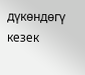дүкөндөгү кезек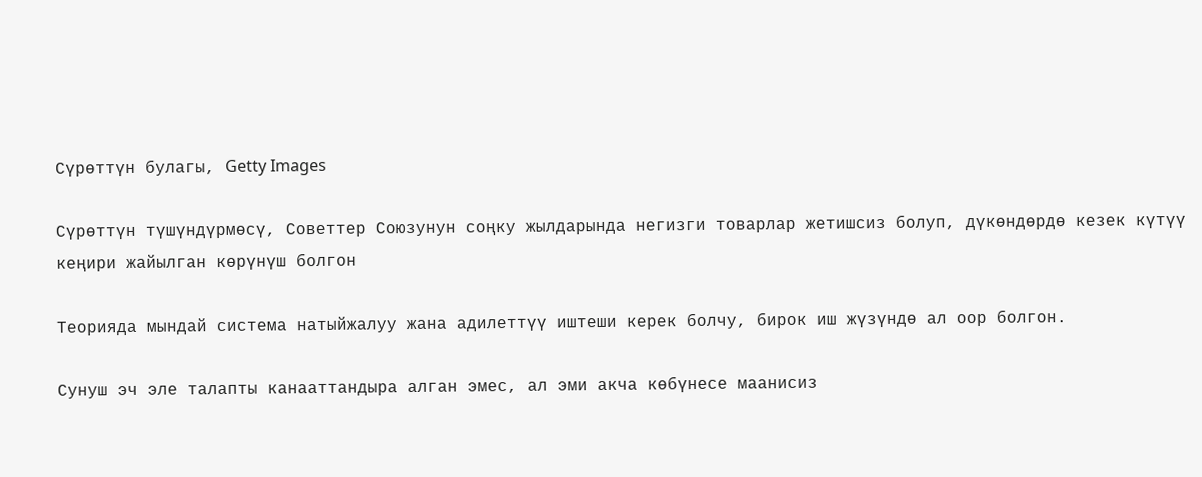Сүрөттүн булагы, Getty Images

Сүрөттүн түшүндүрмөсү, Советтер Союзунун соңку жылдарында негизги товарлар жетишсиз болуп, дүкөндөрдө кезек күтүү кеңири жайылган көрүнүш болгон

Теорияда мындай система натыйжалуу жана адилеттүү иштеши керек болчу, бирок иш жүзүндө ал оор болгон.

Сунуш эч эле талапты канааттандыра алган эмес, ал эми акча көбүнесе маанисиз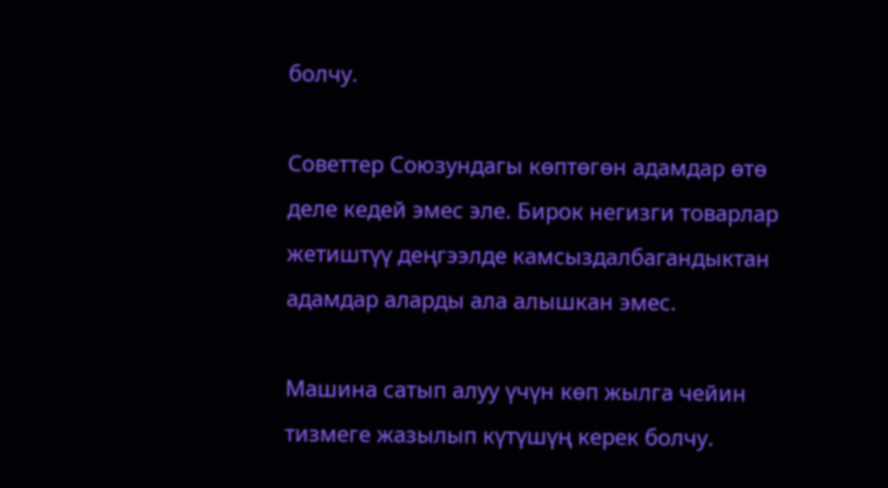болчу.

Советтер Союзундагы көптөгөн адамдар өтө деле кедей эмес эле. Бирок негизги товарлар жетиштүү деңгээлде камсыздалбагандыктан адамдар аларды ала алышкан эмес.

Машина сатып алуу үчүн көп жылга чейин тизмеге жазылып күтүшүң керек болчу.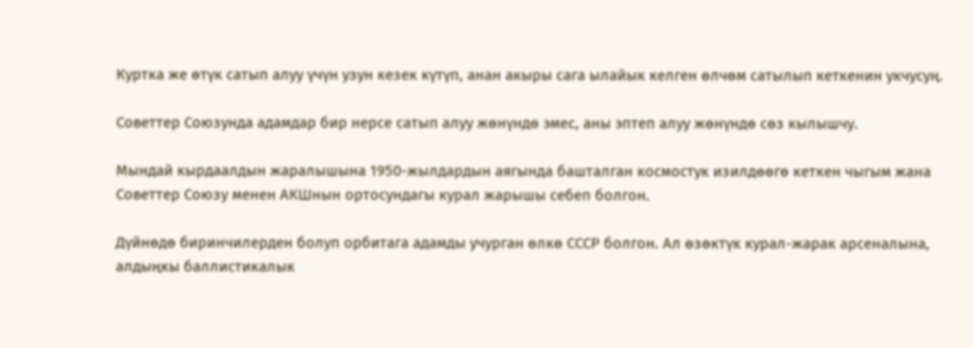Куртка же өтүк сатып алуу үчүн узун кезек күтүп, анан акыры сага ылайык келген өлчөм сатылып кеткенин укчусуң.

Советтер Союзунда адамдар бир нерсе сатып алуу жөнүндө эмес, аны эптеп алуу жөнүндө сөз кылышчу.

Мындай кырдаалдын жаралышына 1950-жылдардын аягында башталган космостук изилдөөгө кеткен чыгым жана Советтер Союзу менен АКШнын ортосундагы курал жарышы себеп болгон.

Дүйнөдө биринчилерден болуп орбитага адамды учурган өлкө СССР болгон. Ал өзөктүк курал-жарак арсеналына, алдыңкы баллистикалык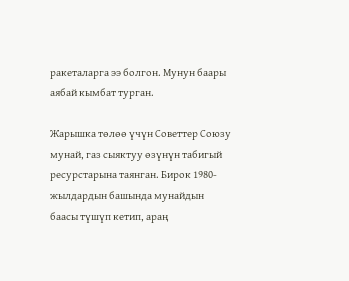ракеталарга ээ болгон. Мунун баары аябай кымбат турган.

Жарышка төлөө үчүн Советтер Союзу мунай, газ сыяктуу өзүнүн табигый ресурстарына таянган. Бирок 1980-жылдардын башында мунайдын баасы түшүп кетип, араң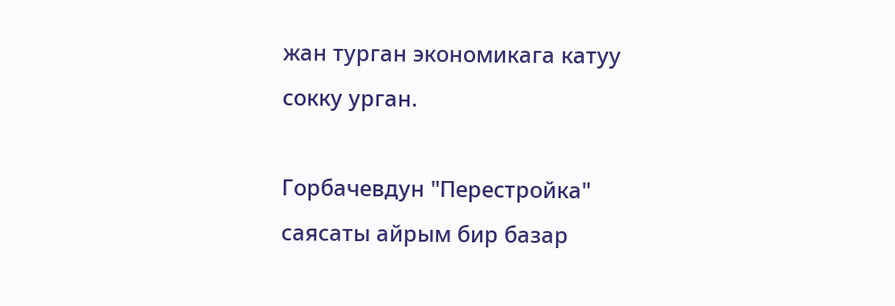жан турган экономикага катуу сокку урган.

Горбачевдун "Перестройка" саясаты айрым бир базар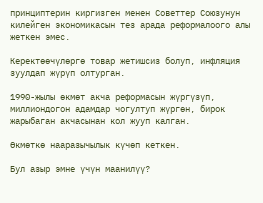принциптерин киргизген менен Советтер Союзунун килейген экономикасын тез арада реформалоого алы жеткен эмес.

Керектөөчүлөргө товар жетишсиз болуп, инфляция зуулдап жүрүп олтурган.

1990-жылы өкмөт акча реформасын жүргүзүп, миллиондогон адамдар чогултуп жүргөн, бирок жарыбаган акчасынан кол жууп калган.

Өкмөткө нааразычылык күчөп кеткен.

Бул азыр эмне үчүн маанилүү?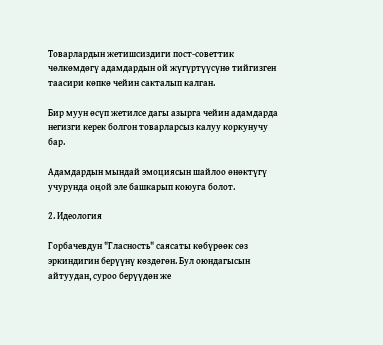Товарлардын жетишсиздиги пост-советтик чөлкөмдөгү адамдардын ой жүгүртүүсүнө тийгизген таасири көпкө чейин сакталып калган.

Бир муун өсүп жетилсе дагы азырга чейин адамдарда негизги керек болгон товарларсыз калуу коркунучу бар.

Адамдардын мындай эмоциясын шайлоо өнөктүгү учурунда оңой эле башкарып коюуга болот.

2. Идеология

Горбачевдун "Гласность" саясаты көбүрөөк сөз эркиндигин берүүнү көздөгөн. Бул оюндагысын айтуудан, суроо берүүдөн же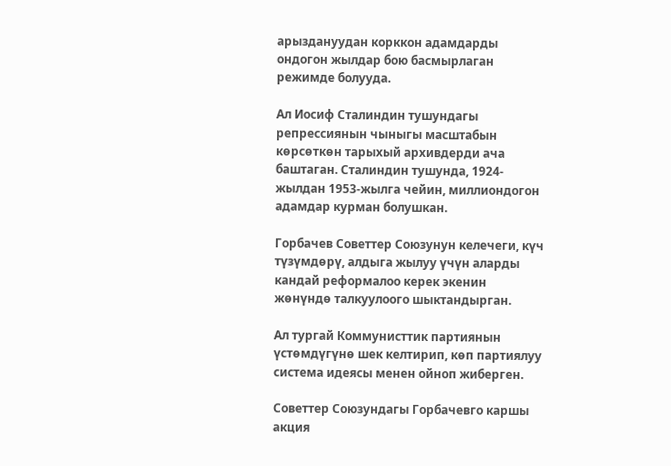арыздануудан корккон адамдарды ондогон жылдар бою басмырлаган режимде болууда.

Ал Иосиф Сталиндин тушундагы репрессиянын чыныгы масштабын көрсөткөн тарыхый архивдерди ача баштаган. Сталиндин тушунда, 1924-жылдан 1953-жылга чейин, миллиондогон адамдар курман болушкан.

Горбачев Советтер Союзунун келечеги, күч түзүмдөрү, алдыга жылуу үчүн аларды кандай реформалоо керек экенин жөнүндө талкуулоого шыктандырган.

Ал тургай Коммунисттик партиянын үстөмдүгүнө шек келтирип, көп партиялуу система идеясы менен ойноп жиберген.

Советтер Союзундагы Горбачевго каршы акция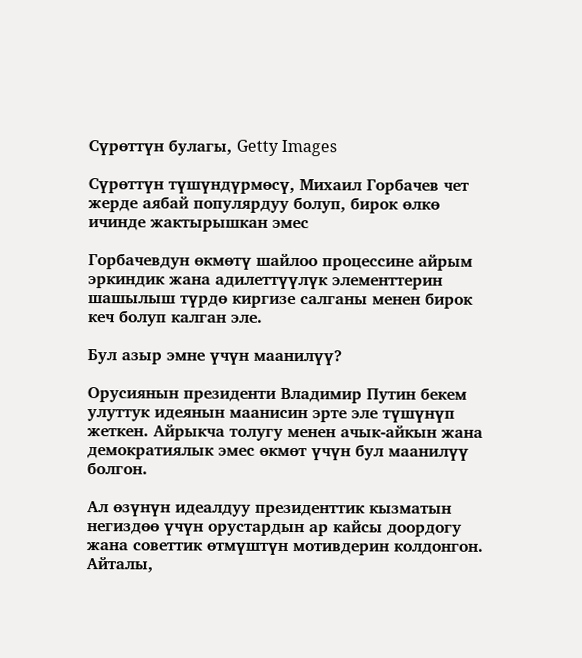Сүрөттүн булагы, Getty Images

Сүрөттүн түшүндүрмөсү, Михаил Горбачев чет жерде аябай популярдуу болуп, бирок өлкө ичинде жактырышкан эмес

Горбачевдун өкмөтү шайлоо процессине айрым эркиндик жана адилеттүүлүк элементтерин шашылыш түрдө киргизе салганы менен бирок кеч болуп калган эле.

Бул азыр эмне үчүн маанилүү?

Орусиянын президенти Владимир Путин бекем улуттук идеянын маанисин эрте эле түшүнүп жеткен. Айрыкча толугу менен ачык-айкын жана демократиялык эмес өкмөт үчүн бул маанилүү болгон.

Ал өзүнүн идеалдуу президенттик кызматын негиздөө үчүн орустардын ар кайсы доордогу жана советтик өтмүштүн мотивдерин колдонгон. Айталы,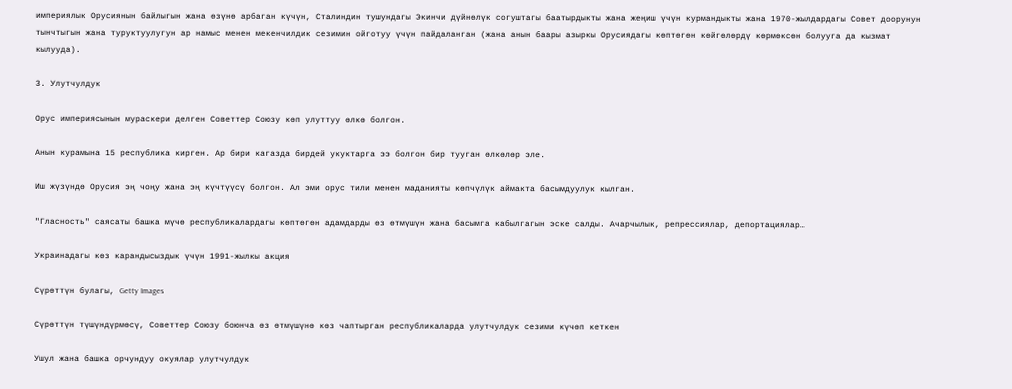империялык Орусиянын байлыгын жана өзүнө арбаган күчүн, Сталиндин тушундагы Экинчи дүйнөлүк согуштагы баатырдыкты жана жеңиш үчүн курмандыкты жана 1970-жылдардагы Совет доорунун тынчтыгын жана туруктуулугун ар намыс менен мекенчилдик сезимин ойготуу үчүн пайдаланган (жана анын баары азыркы Орусиядагы көптөгөн көйгөлөрдү көрмөксөн болууга да кызмат кылууда).

3. Улутчулдук

Орус империясынын мураскери делген Советтер Союзу көп улуттуу өлкө болгон.

Анын курамына 15 республика кирген. Ар бири кагазда бирдей укуктарга ээ болгон бир тууган өлкөлөр эле.

Иш жүзүндө Орусия эң чоңу жана эң күчтүүсү болгон. Ал эми орус тили менен маданияты көпчүлүк аймакта басымдуулук кылган.

"Гласность" саясаты башка мүчө республикалардагы көптөгөн адамдарды өз өтмүшүн жана басымга кабылгагын эске салды. Ачарчылык, репрессиялар, депортациялар…

Украинадагы көз карандысыздык үчүн 1991-жылкы акция

Сүрөттүн булагы, Getty Images

Сүрөттүн түшүндүрмөсү, Советтер Союзу боюнча өз өтмүшүнө көз чаптырган республикаларда улутчулдук сезими күчөп кеткен

Ушул жана башка орчундуу окуялар улутчулдук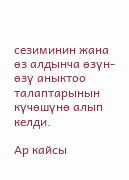сезиминин жана өз алдынча өзүн-өзү аныктоо талаптарынын күчөшүнө алып келди.

Ар кайсы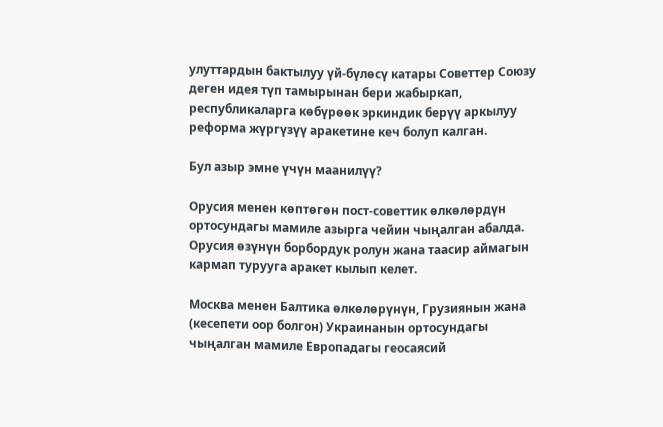улуттардын бактылуу үй-бүлөсү катары Советтер Союзу деген идея түп тамырынан бери жабыркап, республикаларга көбүрөөк эркиндик берүү аркылуу реформа жүргүзүү аракетине кеч болуп калган.

Бул азыр эмне үчүн маанилүү?

Орусия менен көптөгөн пост-советтик өлкөлөрдүн ортосундагы мамиле азырга чейин чыңалган абалда. Орусия өзүнүн борбордук ролун жана таасир аймагын кармап турууга аракет кылып келет.

Москва менен Балтика өлкөлөрүнүн, Грузиянын жана (кесепети оор болгон) Украинанын ортосундагы чыңалган мамиле Европадагы геосаясий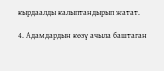кырдаалды калыптандырып жатат.

4. Адамдардын көзү ачыла баштаган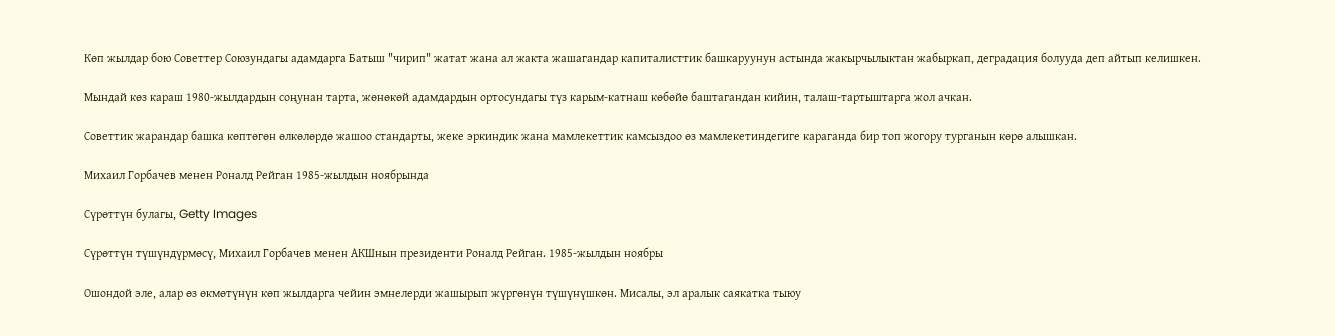Көп жылдар бою Советтер Союзундагы адамдарга Батыш "чирип" жатат жана ал жакта жашагандар капиталисттик башкаруунун астында жакырчылыктан жабыркап, деградация болууда деп айтып келишкен.

Мындай көз караш 1980-жылдардын соңунан тарта, жөнөкөй адамдардын ортосундагы түз карым-катнаш көбөйө баштагандан кийин, талаш-тартыштарга жол ачкан.

Советтик жарандар башка көптөгөн өлкөлөрдө жашоо стандарты, жеке эркиндик жана мамлекеттик камсыздоо өз мамлекетиндегиге караганда бир топ жогору турганын көрө алышкан.

Михаил Горбачев менен Роналд Рейган 1985-жылдын ноябрында

Сүрөттүн булагы, Getty Images

Сүрөттүн түшүндүрмөсү, Михаил Горбачев менен АКШнын президенти Роналд Рейган. 1985-жылдын ноябры

Ошондой эле, алар өз өкмөтүнүн көп жылдарга чейин эмнелерди жашырып жүргөнүн түшүнүшкөн. Мисалы, эл аралык саякатка тыюу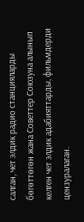салган, чет элдик радио станцияларды бөгөттөгөн жана Советтер Союзуна алынып келген чет элдик адабияттарды, фильмдерди цензуралаган.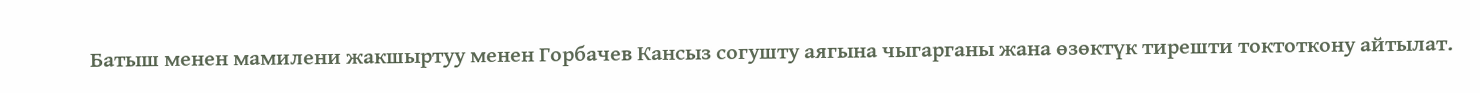Батыш менен мамилени жакшыртуу менен Горбачев Кансыз согушту аягына чыгарганы жана өзөктүк тирешти токтоткону айтылат.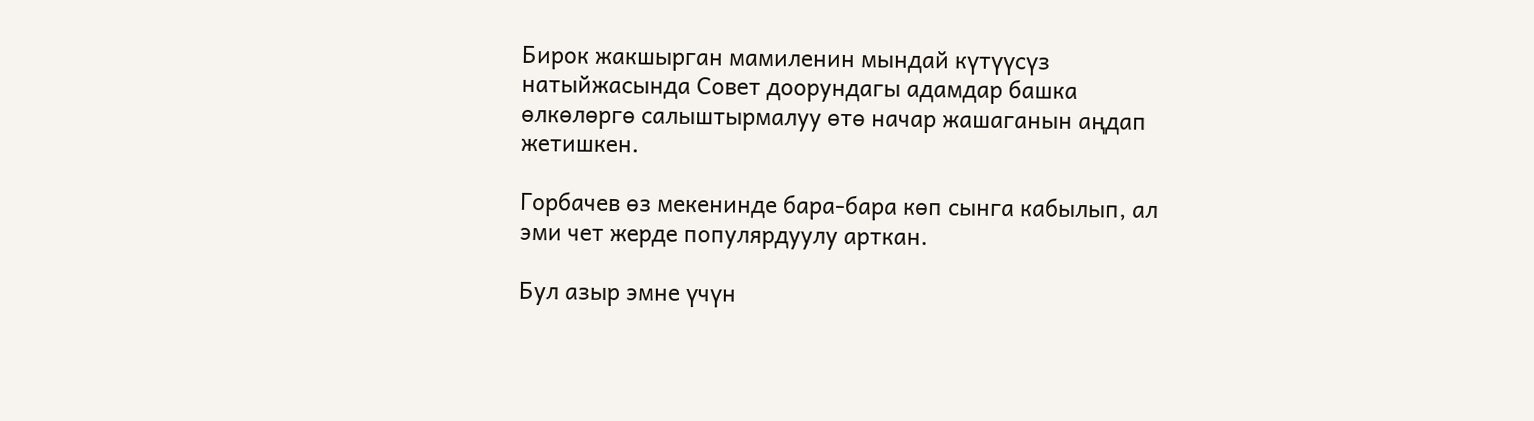Бирок жакшырган мамиленин мындай күтүүсүз натыйжасында Совет доорундагы адамдар башка өлкөлөргө салыштырмалуу өтө начар жашаганын аңдап жетишкен.

Горбачев өз мекенинде бара-бара көп сынга кабылып, ал эми чет жерде популярдуулу арткан.

Бул азыр эмне үчүн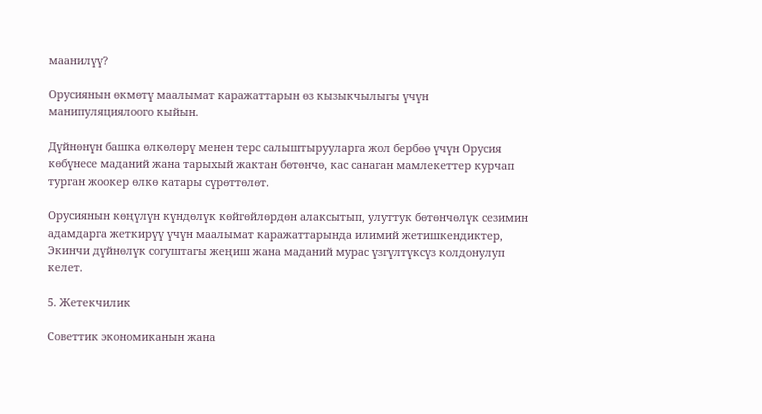маанилүү?

Орусиянын өкмөтү маалымат каражаттарын өз кызыкчылыгы үчүн манипуляциялоого кыйын.

Дүйнөнүн башка өлкөлөрү менен терс салыштырууларга жол бербөө үчүн Орусия көбүнесе маданий жана тарыхый жактан бөтөнчө, кас санаган мамлекеттер курчап турган жоокер өлкө катары сүрөттөлөт.

Орусиянын көңүлүн күндөлүк көйгөйлөрдөн алаксытып, улуттук бөтөнчөлүк сезимин адамдарга жеткирүү үчүн маалымат каражаттарында илимий жетишкендиктер, Экинчи дүйнөлүк согуштагы жеңиш жана маданий мурас үзгүлтүксүз колдонулуп келет.

5. Жетекчилик

Советтик экономиканын жана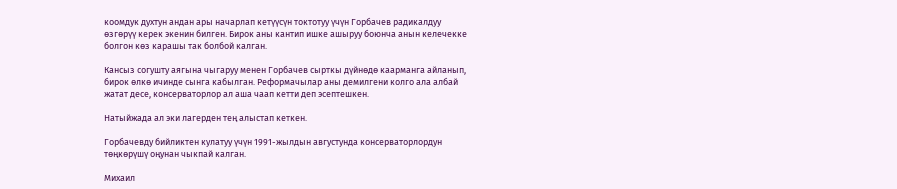коомдук духтун андан ары начарлап кетүүсүн токтотуу үчүн Горбачев радикалдуу өзгөрүү керек экенин билген. Бирок аны кантип ишке ашыруу боюнча анын келечекке болгон көз карашы так болбой калган.

Кансыз согушту аягына чыгаруу менен Горбачев сырткы дүйнөдө каарманга айланып, бирок өлкө ичинде сынга кабылган. Реформачылар аны демилгени колго ала албай жатат десе, консерваторлор ал аша чаап кетти деп эсептешкен.

Натыйжада ал эки лагерден тең алыстап кеткен.

Горбачевду бийликтен кулатуу үчүн 1991-жылдын августунда консерваторлордун төңкөрүшү оңунан чыкпай калган.

Михаил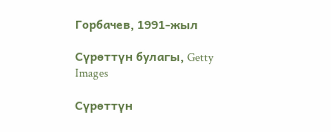Горбачев, 1991-жыл

Сүрөттүн булагы, Getty Images

Сүрөттүн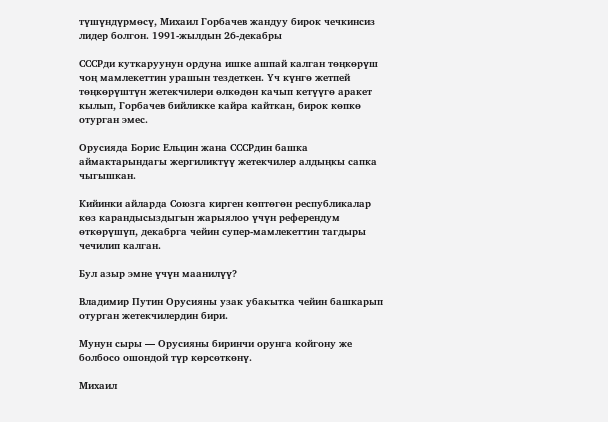түшүндүрмөсү, Михаил Горбачев жандуу бирок чечкинсиз лидер болгон. 1991-жылдын 26-декабры

СССРди куткаруунун ордуна ишке ашпай калган төңкөрүш чоң мамлекеттин урашын тездеткен. Үч күнгө жетпей төңкөрүштүн жетекчилери өлкөдөн качып кетүүгө аракет кылып, Горбачев бийликке кайра кайткан, бирок көпкө отурган эмес.

Орусияда Борис Ельцин жана СССРдин башка аймактарындагы жергиликтүү жетекчилер алдыңкы сапка чыгышкан.

Кийинки айларда Союзга кирген көптөгөн республикалар көз карандысыздыгын жарыялоо үчүн референдум өткөрүшүп, декабрга чейин супер-мамлекеттин тагдыры чечилип калган.

Бул азыр эмне үчүн маанилүү?

Владимир Путин Орусияны узак убакытка чейин башкарып отурган жетекчилердин бири.

Мунун сыры — Орусияны биринчи орунга койгону же болбосо ошондой түр көрсөткөнү.

Михаил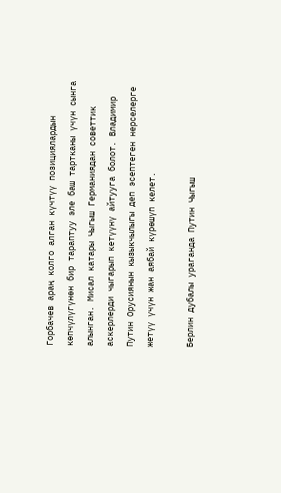Горбачев араң колго алган күчтүү позициялардын көпчүлүгүнөн бир тараптуу эле баш тартканы үчүн сынга алынган. Мисал катары Чыгыш Германиядан советтик аскерлерди чыгарып кетүүнү айтууга болот. Владимир Путин Орусиянын кызыкчылыгы деп эсептеген нерселерге жетүү үчүн жан аябай күрөшүп келет.

Берлин дубалы ураганда Путин Чыгыш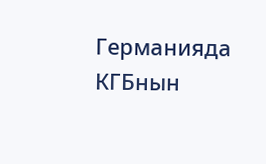Германияда КГБнын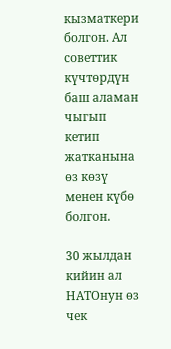кызматкери болгон. Ал советтик күчтөрдүн баш аламан чыгып кетип жатканына өз көзү менен күбө болгон.

30 жылдан кийин ал НАТОнун өз чек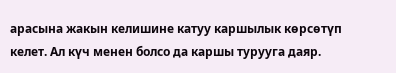арасына жакын келишине катуу каршылык көрсөтүп келет. Ал күч менен болсо да каршы турууга даяр.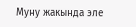Муну жакында эле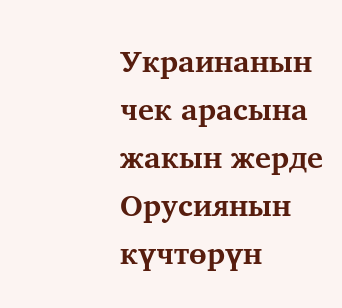Украинанын чек арасына жакын жерде Орусиянын күчтөрүн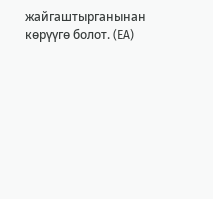жайгаштырганынан көрүүгө болот. (EA)